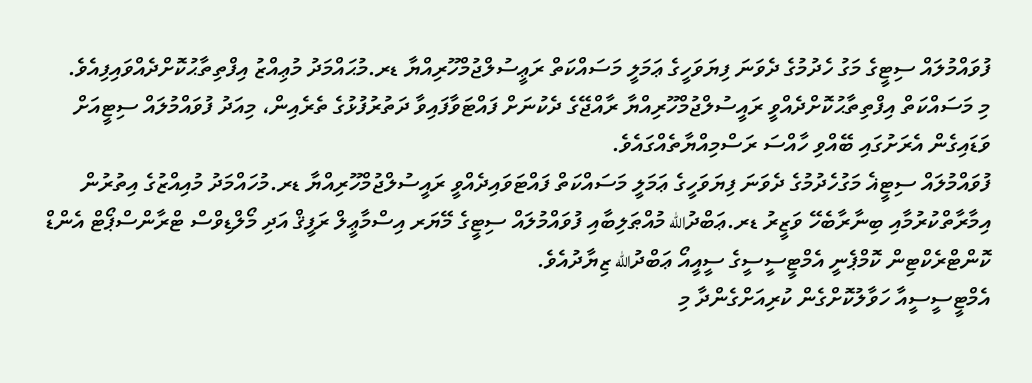ފުވައްމުލައް ސިޓީގެ މަގު ހެދުމުގެ ދެވަނަ ފިޔަވަހީގެ ޢަމަލީ މަސައްކަތް ރަޢީސުލްޖުމްހޫރިއްޔާ ޑރ.މުޙައްމަދު މުޢިއްޒު އިފްތިތާޙުކޮށްދެއްވައިފިއެވެ.
މި މަސައްކަތް އިފްތިތާޙުކޮށްދެއްވީ ރައީސުލްޖުމްހޫރިއްޔާ ރާއްޖޭގެ ދެކުނަށް ފައްޓަވާފައިވާ ދަތުރުފުޅުގެ ތެރެއިން، މިއަދު ފުވައްމުލައް ސިޓީއަށް ވަޑައިގެން އެރަށުގައި ބޭއްވި ހާއްސަ ރަސްމިއްޔާތެއްގައެވެ.
ފުވައްމުލައް ސިޓީޣެ މަގުހެދުމުގެ ދެވަނަ ފިޔަވަހީގެ ޢަމަލީ މަސައްކަތް ފައްޓަވައިދެއްވީ ރައީސުލްޖުމްހޫރިއްޔާ ޑރ.މުހައްމަދު މުއިއްޒުގެ އިތުރުން އިމާރާތްކުރުމާއި ބިނާރާބެހޭ ވަޒީރު ޑރ.ޢަބްދުالله މުއްޠަލިބާއި ފުވައްމުލައް ސިޓީގެ މޭޔަރ އިސްމާޢީލް ރަފީޤް އަދި މޯލްޑިވްސް ޓްރާންސްޕޯޓް އެންޑް ކޮންޓްރެކްޓިން ކޮމްޕެނީ އެމްޓީސީސީގެ ސީއީއޯ ޢަބްދުالله ޒިޔާދުއެވެ.
އެމްޓީސީސީއާ ހަވާލުކޮށްގެން ކުރިއަށްގެންދާ މި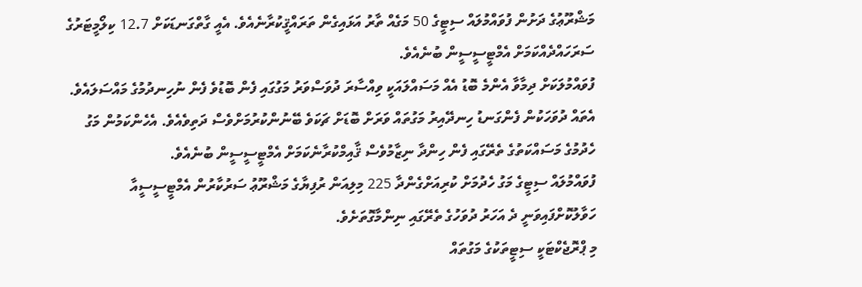މަޝްރޫޢުގެ ދަށުން ފުވައްމުލައް ސިޓީގެ 50 މަގެއް ތާރު އަޅައިގެން ތަރައްޤީކުރާނެއެވެ. އެއީ ގާތްގަނޑަކަށް 12.7 ކިލޯމީޓަރުގެ ސަރަހައްދެއްކަމަށް އެމްޓީސީސީން ބުނެއެވެ.
ފުވައްމުލަކަށް ދިމާވާ އެންމެ ބޮޑު އެއް މަސައްލައަކީ ވިއްސާރަ ދުވަސްވަރު މަގުގައި ފެން ބޮޑުވެ ފެން ނުހިނދުމުގެ މައްސަލައެވެ. އެތައް ދުވަހަކުން ފެންގަނޑު ހިނދޭއިރު މަގުތައް ވަރަށް ބޮޑަށް ޗަކަވެ ބޭނުންކުރުމަށްވެސް ދަތިވެއެވެ. އެހެންކަމުން މަގު ހެދުމުގެ މަސައްކަތުގެ ތެރޭގައި ފެން ހިންދާ ނިޒާމުވެސް ޤާއިމްކުރާނެކަމަށް އެމްޓީސީސީން ބުނެއެވެ.
ފުވައްމުލައް ސިޓީގެ މަގު ހެދުމަށް ކުރިއަށްގެންދާ 225 މިލިއަން ރުފިޔާގެ މަޝްރޫޢު ސަރުކާރުން އެމްޓީސީސީއާ ހަވާލުކޮށްފައިވަނީ ދެ އަހަރު ދުވަހުގެ ތެރޭގައި ނިންމާގޮތަށެވެ.
މި ޕްރޮޖެކްޓަކީ ސިޓީތަކުގެ މަގުތައް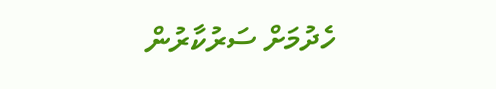ހެދުމަށް ސަރުކާރުން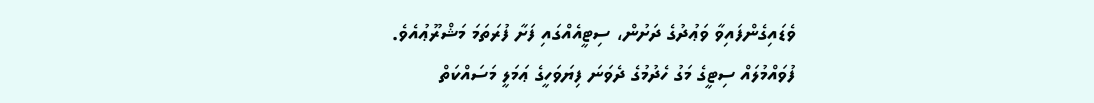ވެޑައިގެންފައިވާ ވަޢުދުގެ ދަށުން، ސިޓީއެއްގައި ފަށާ ފުރަތަމަ މަޝްރޫޢުއެވެ.
ފުވައްމުލައް ސިޓީގެ މަގު ހެދުމުގެ ދެވަނަ ފިޔަވަހީގެ ޢަމަލީ މަސައްކަތް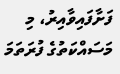ފަށާފައިވާއިރު، މި މަސައްކަތުގެ ފުރަތަމަ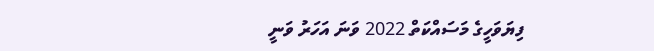ފިޔަވަހީގެ މަސައްކަތް 2022 ވަނަ އަހަރު ވަނީ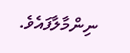ނިންމާލާފައެވެ.